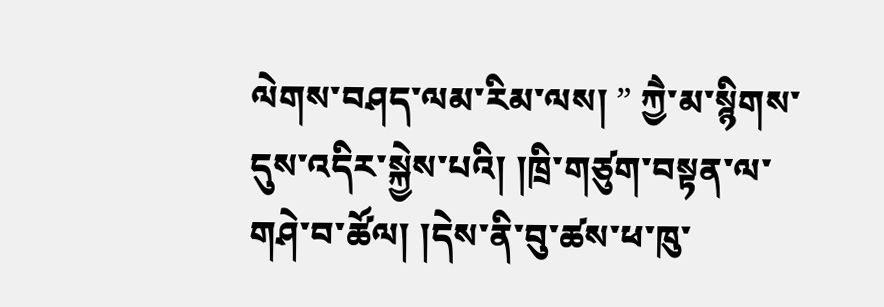ལེགས་བཤད་ལམ་རིམ་ལས། ” ཀྱཻ་མ་སྙིགས་དུས་འདིར་སྐྱེས་པའི། །ཁྲི་གཙུག་བསྟན་ལ་གཤེ་བ་ཚོལ། །དེས་ནི་བུ་ཚས་ཕ་ཁུ་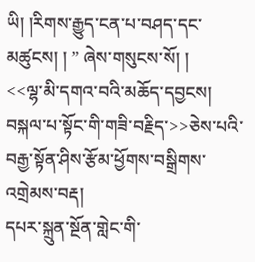ཡི། །རིགས་རྒྱུད་ངན་པ་བཤད་དང་མཚུངས། ། ” ཞེས་གསུངས་སོ། །
<<ལྷ་མི་དགའ་བའི་མཆོད་དབྱངས། བསྐལ་པ་སྟོང་གི་གཟི་བརྗིད་>>ཅེས་པའི་བརྒྱ་སྟོན་ཤིས་རྩོམ་ཕྱོགས་བསྒྲིགས་འགྲེམས་བརྡ།
དཔར་སྐྲུན་སྔོན་གླེང་གི་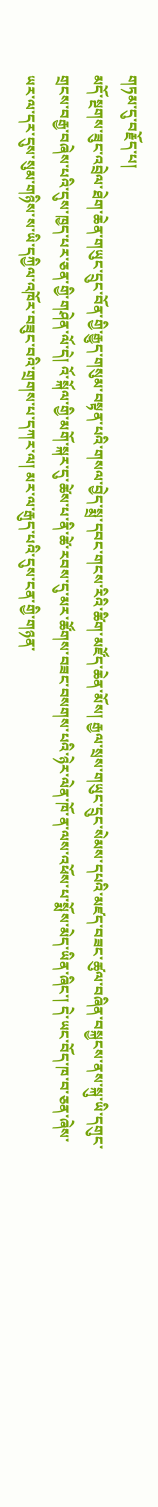གཏམ་དུ་བརྗོད་པ།
མདོ་སྔགས་ཟུང་འབྲེལ་ཐེག་ཆེན་གཡུང་དྲུང་བོན་གྱི་རྒྱུད་གསུམ་བསྟན་པའི་གསལ་བྱེད་སྨྲ་དབང་གངས་རིའི་ཚིག་མཛོད་ཆེན་མོས། རྒྱལ་སྲས་གཡུང་དྲུང་སེམས་དཔའི་མཛད་བཟང་ཚུལ་བཞིན་བསྐྱངས་ནས་སྐུ་ཡི་དགུང་གྲངས་བརྒྱ་བཞེས་པའི་དུས་ཁྱད་པར་ཅན་གྱི་གཤེན་ལོ་དེ། འོ་སྐོལ་གྱི་མགོ་སྐར་དུ་ཚེས་པ་ནི་ཚེ་རབས་དུ་མར་ཚོགས་བཟང་བསགས་པའི་ཉེར་ལེན་ཁོ་ན་ལས་འཕོས་པ་སྨོས་མེད་ཡིན་ཞིང་། དེ་ཡང་བོད་ཁ་བ་ཅན་ཞེས་ཡར་ལ་དར་དུས་སུམ་གཉིས་ས་ཡི་དཀྱིལ་འཁོར་བཟུང་བའི་གྲགས་པ་དཀར་ལ། མར་ལ་རྒུད་པའི་དུས་ངན་གྱི་གཉན་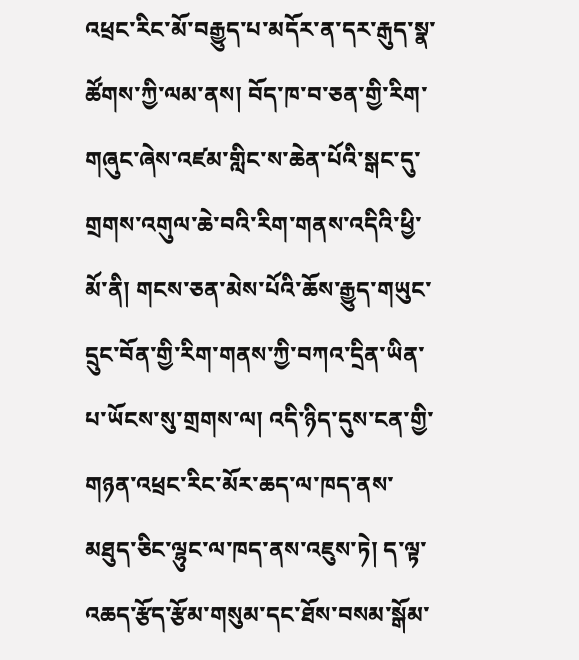འཕྲང་རིང་མོ་བརྒྱུད་པ་མདོར་ན་དར་རྒུད་སྣ་ཚོགས་ཀྱི་ལམ་ནས། བོད་ཁ་བ་ཅན་གྱི་རིག་གཞུང་ཞེས་འཛམ་གླིང་ས་ཆེན་པོའི་སྒང་དུ་གྲགས་འགུལ་ཆེ་བའི་རིག་གནས་འདིའི་ཕྱི་མོ་ནི། གངས་ཅན་མེས་པོའི་ཆོས་རྒྱུད་གཡུང་དྲུང་བོན་གྱི་རིག་གནས་ཀྱི་བཀའ་དྲིན་ཡིན་པ་ཡོངས་སུ་གྲགས་ལ། འདི་ཉིད་དུས་ངན་གྱི་གཉན་འཕྲང་རིང་མོར་ཆད་ལ་ཁད་ནས་མཐུད་ཅིང་ལྷུང་ལ་ཁད་ནས་འཇུས་ཏེ། ད་ལྟ་འཆད་རྩོད་རྩོམ་གསུམ་དང་ཐོས་བསམ་སྒོམ་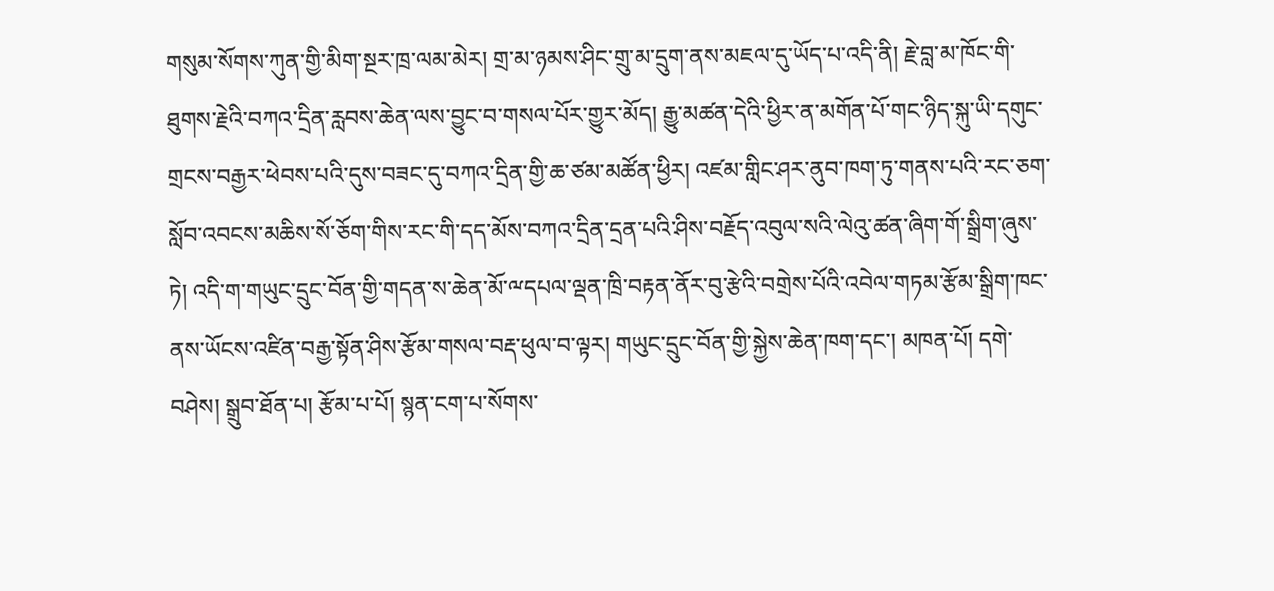གསུམ་སོགས་ཀུན་གྱི་མིག་སྔར་ཁྲ་ལམ་མེར། གྲ་མ་ཉམས་ཤིང་གྲུ་མ་དྲུག་ནས་མཇལ་དུ་ཡོད་པ་འདི་ནི། རྗེ་བླ་མ་ཁོང་གི་ཐུགས་རྗེའི་བཀའ་དྲིན་རླབས་ཆེན་ལས་བྱུང་བ་གསལ་པོར་གྱུར་མོད། རྒྱུ་མཚན་དེའི་ཕྱིར་ན་མགོན་པོ་གང་ཉིད་སྐུ་ཡི་དགུང་གྲངས་བརྒྱར་ཕེབས་པའི་དུས་བཟང་དུ་བཀའ་དྲིན་གྱི་ཆ་ཙམ་མཚོན་ཕྱིར། འཛམ་གླིང་ཤར་ནུབ་ཁག་ཏུ་གནས་པའི་རང་ཅག་སློབ་འབངས་མཆིས་སོ་ཅོག་གིས་རང་གི་དད་མོས་བཀའ་དྲིན་དྲན་པའི་ཤིས་བརྗོད་འབུལ་སའི་ལེའུ་ཚན་ཞིག་གོ་སྒྲིག་ཞུས་ཏེ། འདི་ག་གཡུང་དྲུང་བོན་གྱི་གདན་ས་ཆེན་མོ་ྋདཔལ་ལྡན་ཁྲི་བརྟན་ནོར་བུ་རྩེའི་བགྲེས་པོའི་འབེལ་གཏམ་རྩོམ་སྒྲིག་ཁང་ནས་ཡོངས་འཛིན་བརྒྱ་སྟོན་ཤིས་རྩོམ་གསལ་བརྡ་ཕུལ་བ་ལྟར། གཡུང་དྲུང་བོན་གྱི་སྐྱེས་ཆེན་ཁག་དང་། མཁན་པོ། དགེ་བཤེས། སྒྲུབ་ཐོན་པ། རྩོམ་པ་པོ། སྙན་ངག་པ་སོགས་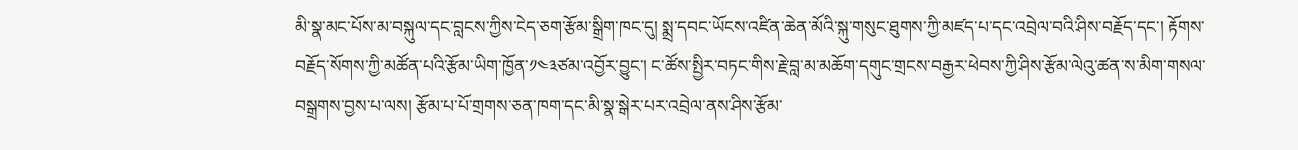མི་སྣ་མང་པོས་མ་བསྐུལ་དང་བླངས་ཀྱིས་ངེད་ཅག་རྩོམ་སྒྲིག་ཁང་དུ། སྨྲ་དབང་ཡོངས་འཛིན་ཆེན་མོའི་སྐུ་གསུང་ཐུགས་ཀྱི་མཛད་པ་དང་འབྲེལ་བའི་ཤིས་བརྗོད་དང་། རྟོགས་བརྗོད་སོགས་ཀྱི་མཚོན་པའི་རྩོམ་ཡིག་ཁྱོན་༡༤༣ཙམ་འབྱོར་བྱུང་། ང་ཚོས་སྤྱིར་བཏང་གིས་རྗེ་བླ་མ་མཆོག་དགུང་གྲངས་བརྒྱར་ཕེབས་ཀྱི་ཤིས་རྩོམ་ལེའུ་ཚན་ས་མིག་གསལ་བསྒྲགས་བྱས་པ་ལས། རྩོམ་པ་པོ་གྲགས་ཅན་ཁག་དང་མི་སྣ་སྒེར་པར་འབྲེལ་ནས་ཤིས་རྩོམ་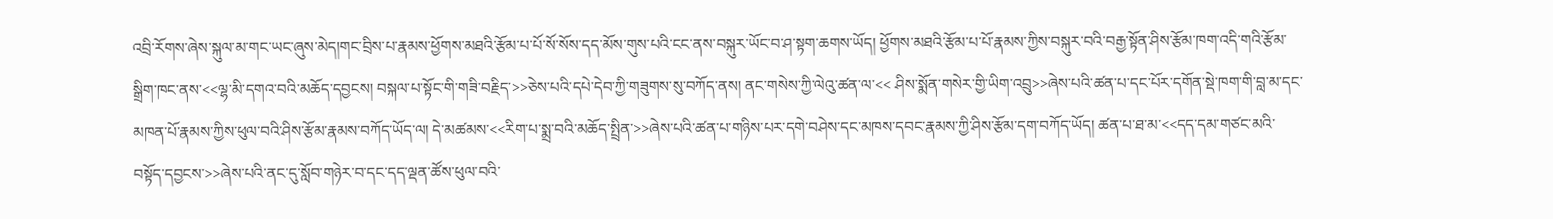འབྲི་རོགས་ཞེས་སྐུལ་མ་གང་ཡང་ཞུས་མེད།གང་བྲིས་པ་རྣམས་ཕྱོགས་མཐའི་རྩོམ་པ་པོ་སོ་སོས་དད་མོས་གུས་པའི་ངང་ནས་བསྐུར་ཡོང་བ་ཤ་སྟག་ཆགས་ཡོད། ཕྱོགས་མཐའི་རྩོམ་པ་པོ་རྣམས་ཀྱིས་བསྐུར་བའི་བརྒྱ་སྟོན་ཤིས་རྩོམ་ཁག་འདི་གའི་རྩོམ་སྒྲིག་ཁང་ནས་<<ལྷ་མི་དགའ་བའི་མཆོད་དབྱངས། བསྐལ་པ་སྟོང་གི་གཟི་བརྗིད་>>ཅེས་པའི་དཔེ་དེབ་ཀྱི་གཟུགས་སུ་བཀོད་ནས། ནང་གསེས་ཀྱི་ལེའུ་ཚན་ལ་<< ཤིས་སྨོན་གསེར་གྱི་ཡིག་འབྲུ>>ཞེས་པའི་ཚན་པ་དང་པོར་དགོན་སྡེ་ཁག་གི་བླ་མ་དང་མཁན་པོ་རྣམས་ཀྱིས་ཕུལ་བའི་ཤིས་རྩོམ་རྣམས་བཀོད་ཡོད་ལ། དེ་མཚམས་<<རིག་པ་སྨྲ་བའི་མཆོད་སྤྲིན་>>ཞེས་པའི་ཚན་པ་གཉིས་པར་དགེ་བཤེས་དང་མཁས་དབང་རྣམས་ཀྱི་ཤིས་རྩོམ་དག་བཀོད་ཡོད། ཚན་པ་ཐ་མ་<<དད་དམ་གཙང་མའི་བསྟོད་དབྱངས་>>ཞེས་པའི་ནང་དུ་སློབ་གཉེར་བ་དང་དད་ལྡན་ཚོས་ཕུལ་བའི་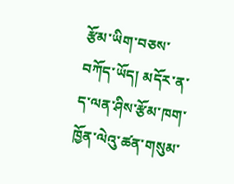རྩོམ་ཡིག་བཅས་བཀོད་ཡོད། མདོར་ན་ད་ལན་ཤིས་རྩོམ་ཁག་ཁྱོན་ལེའུ་ཚན་གསུམ་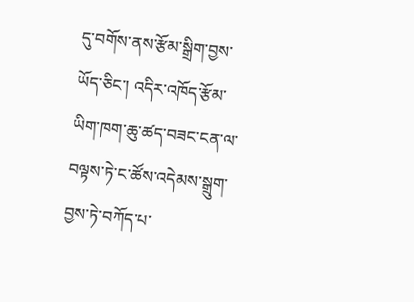དུ་བགོས་ནས་རྩོམ་སྒྲིག་བྱས་ཡོད་ཅིང་། འདིར་འཁོད་རྩོམ་ཡིག་ཁག་ཆུ་ཚད་བཟང་ངན་ལ་བལྟས་ཏེ་ང་ཚོས་འདེམས་སྒྲུག་བྱས་ཏེ་བཀོད་པ་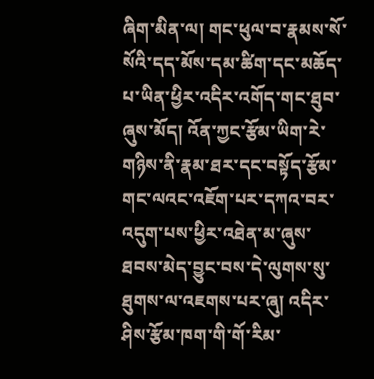ཞིག་མིན་ལ། གང་ཕུལ་བ་རྣམས་སོ་སོའི་དད་མོས་དམ་ཚིག་དང་མཆོད་པ་ཡིན་ཕྱིར་འདིར་འགོད་གང་ཐུབ་ཞུས་མོད། འོན་ཀྱང་རྩོམ་ཡིག་རེ་གཉིས་ནི་རྣམ་ཐར་དང་བསྟོད་རྩོམ་གང་ལའང་འཇོག་པར་དཀའ་བར་འདུག་པས་ཕྱིར་འཐེན་མ་ཞུས་ཐབས་མེད་བྱུང་བས་དེ་ལུགས་སུ་ཐུགས་ལ་འཇགས་པར་ཞུ། འདིར་ཤིས་རྩོམ་ཁག་གི་གོ་རིམ་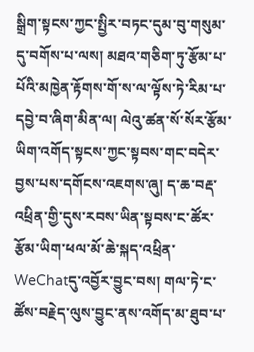སྒྲིག་སྟངས་ཀྱང་སྤྱིར་བཏང་དུམ་བུ་གསུམ་དུ་བགོས་པ་ལས། མཐའ་གཅིག་ཏུ་རྩོམ་པ་པོའི་མཁྱེན་རྟོགས་གོ་ས་ལ་ལྟོས་ཏེ་རིམ་པ་དབྱེ་བ་ཞིག་མིན་ལ། ལེའུ་ཚན་སོ་སོར་རྩོམ་ཡིག་འགོད་སྟངས་ཀྱང་སྟབས་གང་བདེར་བྱས་པས་དགོངས་འཇགས་ཞུ། ད་ཆ་བརྡ་འཕྲིན་གྱི་དུས་རབས་ཡིན་སྟབས་ང་ཚོར་རྩོམ་ཡིག་ཕལ་མོ་ཆེ་སྐད་འཕྲིན་WeChatདུ་འབྱོར་བྱུང་བས། གལ་ཏེ་ང་ཚོས་བརྗེད་ལུས་བྱུང་ནས་འགོད་མ་ཐུབ་པ་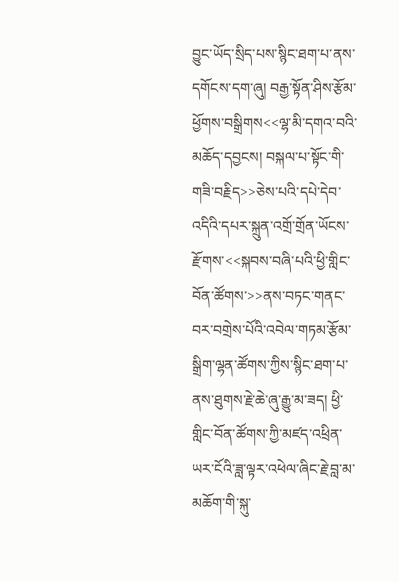བྱུང་ཡོད་སྲིད་པས་སྙིང་ཐག་པ་ནས་དགོངས་དག་ཞུ། བརྒྱ་སྟོན་ཤིས་རྩོམ་ཕྱོགས་བསྒྲིགས<<ལྷ་མི་དགའ་བའི་མཆོད་དབྱངས། བསྐལ་པ་སྟོང་གི་གཟི་བརྗིད>>ཅེས་པའི་དཔེ་དེབ་འདིའི་དཔར་སྐྲུན་འགྲོ་གྲོན་ཡོངས་རྫོགས་<<སྐབས་བཞི་པའི་ཕྱི་གླིང་བོན་ཚོགས་>>ནས་བཏང་གནང་བར་བགྲེས་པོའི་འབེལ་གཏམ་རྩོམ་སྒྲིག་ལྷན་ཚོགས་ཀྱིས་སྙིང་ཐག་པ་ནས་ཐུགས་རྗེ་ཆེ་ཞུ་རྒྱུ་མ་ཟད། ཕྱི་གླིང་བོན་ཚོགས་ཀྱི་མཛད་འཕྲིན་ཡར་ངོའི་ཟླ་ལྟར་འཕེལ་ཞིང་རྗེ་བླ་མ་མཆོག་གི་སྐུ་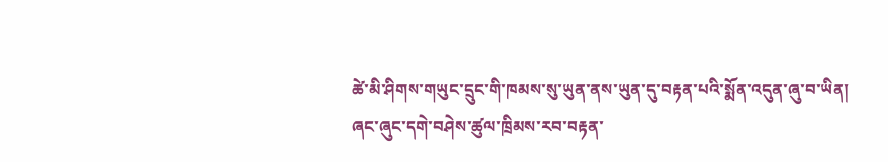ཚེ་མི་ཤིགས་གཡུང་དྲུང་གི་ཁམས་སུ་ཡུན་ནས་ཡུན་དུ་བརྟན་པའི་སྨོན་འདུན་ཞུ་བ་ཡིན།
ཞང་ཞུང་དགེ་བཤེས་ཚུལ་ཁྲིམས་རབ་བརྟན་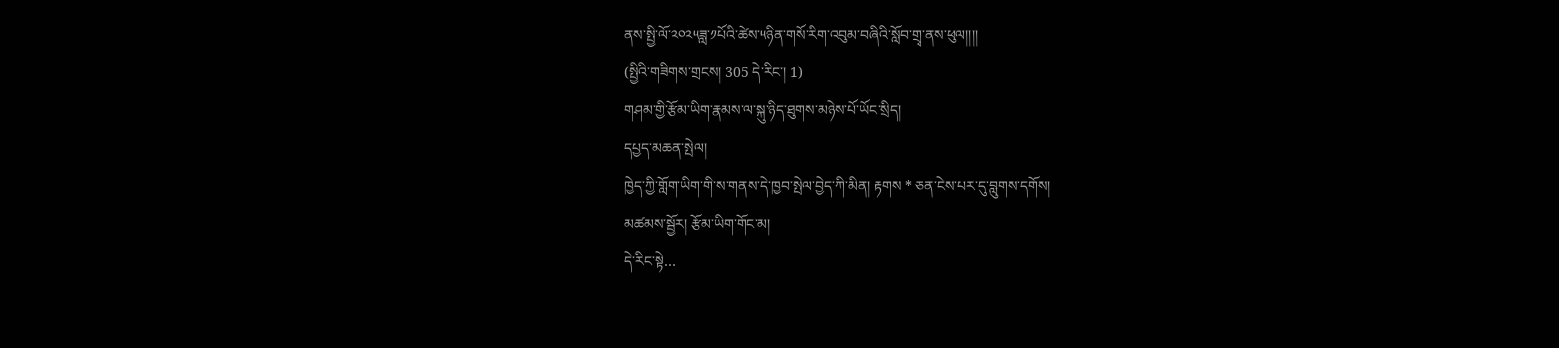ནས་སྤྱི་ལོ་༢༠༢༥ཟླ་༡པོའི་ཚེས་༥ཉིན་གསོ་རིག་འབུམ་བཞིའི་སློབ་གྲྭ་ནས་ཕུལ།།།།
(སྤྱིའི་གཟིགས་གྲངས། 305 དེ་རིང་། 1)
གཤམ་གྱི་རྩོམ་ཡིག་རྣམས་ལ་སྐུ་ཉིད་ཐུགས་མཉེས་པོ་ཡོང་སྲིད།
དཔྱད་མཆན་སྤེལ།
ཁྱེད་ཀྱི་གློག་ཡིག་གི་ས་གནས་དེ་ཁྱབ་སྤེལ་བྱེད་ཀི་མིན། རྟགས * ཅན་ངེས་པར་དུ་བླུགས་དགོས།
མཚམས་སྦྱོར། རྩོམ་ཡིག་གོང་མ།
དེ་རིང་སྟེ…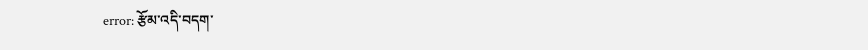error: རྩོམ་འདི་བདག་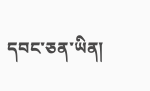དབང་ཅན་ཡིན།